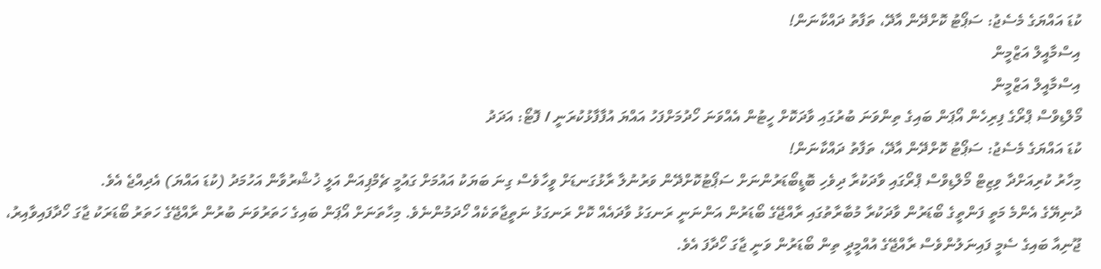ކުޑަ އައްޔަގެ މެސެޖު: ސަޕޯޓު ކޮށްދޭން އާދޭ، ތަފާތު ދައްކާނަން!
އިސްމާއީލް އަޒްމީން
އިސްމާއީލް އަޒްމީން
މޯލްޑިވްސް ޕްރޯގެ ފިރިހެން އޯޕަން ބައިގެ ތިންވަނަ ބުރުގައި ވާދަކޮށް ހީޓުން އެއްވަނަ ހޯދުމަށްފަހު އައްޔަ އުފާފާޅުކުރަނީ / ފޮޓޯ: އަދަދު
ކުޑަ އައްޔަގެ މެސެޖު: ސަޕޯޓު ކޮށްދޭން އާދޭ، ތަފާތު ދައްކާނަން!
މިހާރު ކުރިއަށްދާ ވިޒިޓް މޯލްޑިވްސް ޕްރޯގައި ވާދަކުރާ ދިވެހި ބޮޑީބޯޑަރުންނަށް ސަޕޯޓުކޮށްދޭން ވަރުނުލާ ރާޅުގަނޑަށް ވީހާވެސް ގިނަ ބަޔަކު އައުމަށް ގައުމީ ޗެމްޕިއަން އަލީ ޚުޝްރުވާން އަހުމަދު (ކުޑަ އައްޔަ) އެދިއްޖެ އެވެ.
ދުނިޔޭގެ އެންމެ މަތީ ފަންތީގެ ބޯޑަރުން ވާދަކުރާ މުބާރާތުގައި ރާއްޖޭގެ ބޯޑަރުން އަންނަނީ ރަނގަޅު ވާދައެއް ކޮށް ރަނގަޅު ނަތީޖާތަކެއް ހޯދަމުންނެވެ. މިހާތަނަށް އޯޕަން ބައިގެ ހަތަރުވަނަ ބުރުން ރާއްޖޭގެ ހަތަރު ބޯޑަރަކު ޖާގަ ހޯދާފައިވާއިރު، ޖޫނިއާ ބައިގެ ސެމީ ފައިނަލުންވެސް ރާއްޖޭގެ އުއްމީދީ ތިން ބޯޑަރުން ވަނީ ޖާގަ ހޯދާފަ އެވެ.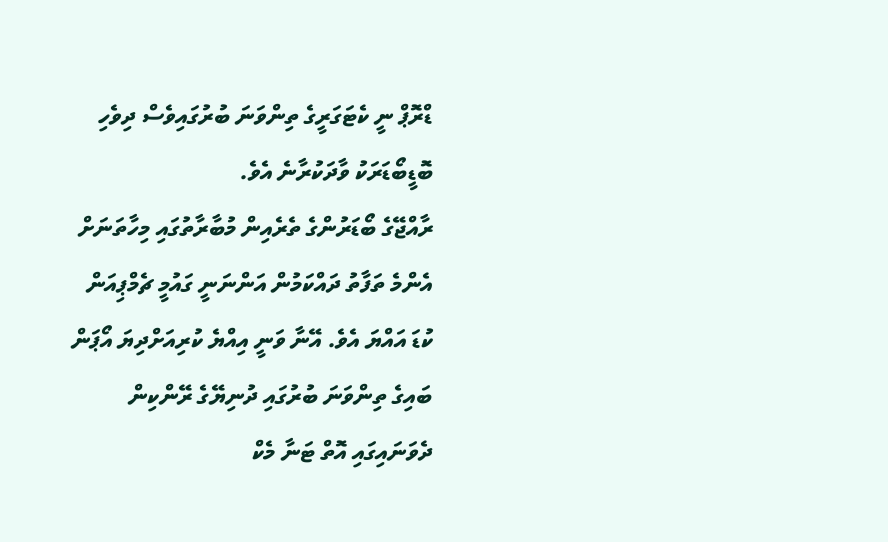ޑްރޮޕް ނީ ކެޓަގަރީގެ ތިންވަނަ ބުރުގައިވެސް ދިވެހި ބޮޑީބޯޑަރަކު ވާދަކުރާނެ އެވެ.
ރާއްޖޭގެ ބޯޑަރުންގެ ތެރެއިން މުބާރާތުގައި މިހާތަނަށް އެންމެ ތަފާތު ދައްކަމުން އަންނަނީ ގައުމީ ޗެމްޕިއަން ކުޑަ އައްޔަ އެވެ. އޭނާ ވަނީ އިއްޔެ ކުރިއަށްދިޔަ އޯޕަން ބައިގެ ތިންވަނަ ބުރުގައި ދުނިޔޭގެ ރޭންކިން ދެވަނައިގައި އޮތް ޓަނާ މެކް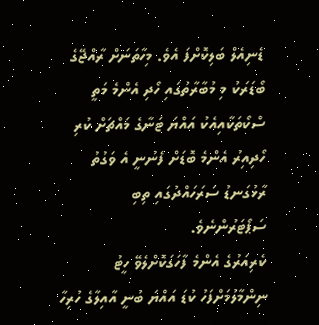ޑެނިއެލް ބަލިކޮށްފަ އެވެ. މިހާތަނަށް ރާއްޖޭގެ ބޯޑަރަކު މި މުބާރާތުގައި ހޯދި އެންމެ މަތީ ސްކޯތަކާއިއެކު އައްޔަ ޓަނާގެ މައްޗަށް ކުރި ހޯދިއިރު އެންމެ ބޮޑަށް ފެނުނީ އެ ވަގުތު ރާޅުގަނޑު ސަރަހައްދުގައި ތިބި ސަޕޯޓަރުންނެވެ.
ކެރިއަރުގެ އެންމެ ފާހަގަކޮށްލެވޭ ހީޓު ނިންމާލުމަށްފަހު ކުޑަ އައްޔަ ބުނީ އާއިލާގެ ހުރިހާ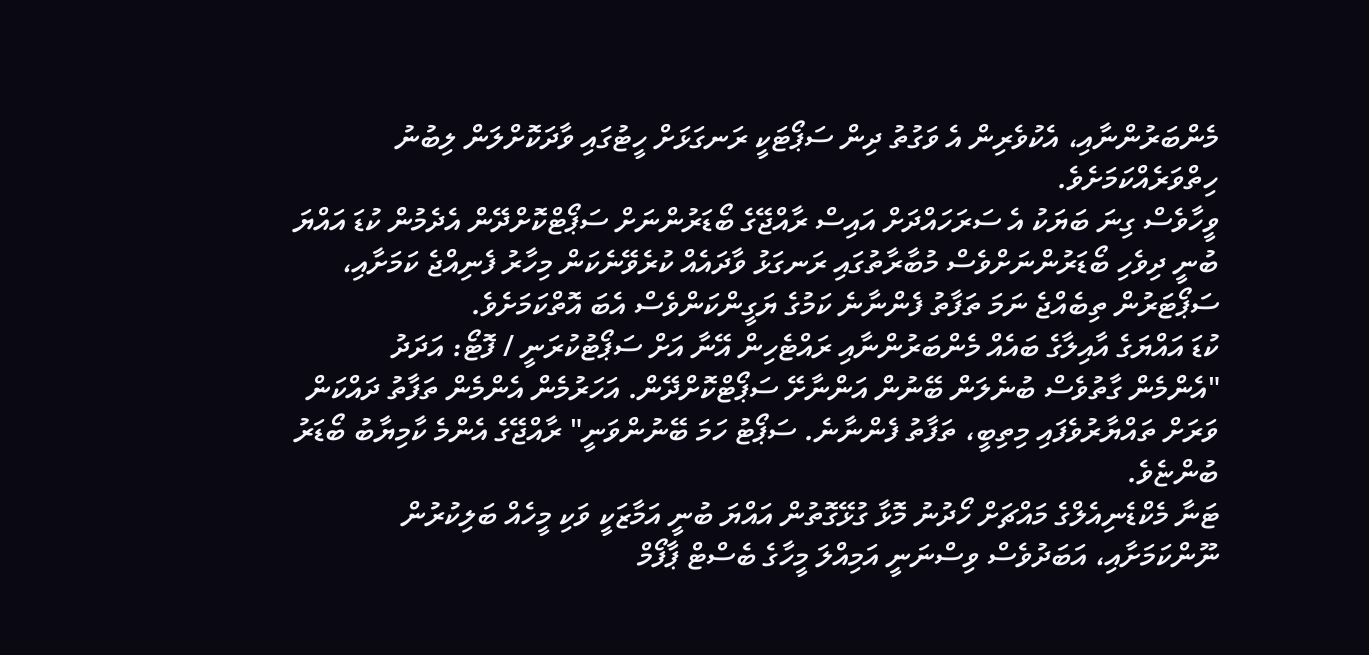މެންބަރުންނާއި، އެކުވެރިން އެ ވަގުތު ދިން ސަޕޯޓަކީ ރަނގަޅަށް ހީޓުގައި ވާދަކޮށްލަން ލިބުނު ހިތްވަރެއްކަމަށެވެ.
ވީހާވެސް ގިނަ ބަޔަކު އެ ސަރަހައްދަށް އައިސް ރާއްޖޭގެ ބޯޑަރުންނަށް ސަޕޯޓްކޮށްދޭން އެދެމުން ކުޑަ އައްޔަ ބުނީ ދިވެހި ބޯޑަރުންނަށްވެސް މުބާރާތުގައި ރަނގަޅު ވާދައެއް ކުރެވޭނެކަން މިހާރު ފެނިއްޖެ ކަމަށާއި، ސަޕޯޓަރުން ތިބެއްޖެ ނަމަ ތަފާތު ފެންނާނެ ކަމުގެ ޔަގީންކަންވެސް އެބަ އޮތްކަމަށެވެ.
ކުޑަ އައްޔަގެ އާއިލާގެ ބައެއް މެންބަރުންނާއި ރައްޓެހިން އޭނާ އަށް ސަޕޯޓުކުރަނީ / ފޮޓޯ: އަދަދު
"އެންމެން ގާތުވެސް ބުނެލަން ބޭނުން އަންނާށޭ ސަޕޯޓްކޮށްދޭން. އަހަރުމެން އެންމެން ތަފާތު ދައްކަން ވަރަށް ތައްޔާރުވެފައި މިތިބީ، ތަފާތު ފެންނާނެ. ސަޕޯޓު ހަމަ ބޭނުންވަނީ" ރާއްޖޭގެ އެންމެ ކާމިޔާބު ބޯޑަރު ބުންޏެވެ.
ޓަނާ މެކްޑެނިއެލްގެ މައްޗަށް ހޯދުނު މޮޅާ ގުޅޭގޮތުން އައްޔަ ބުނީ އަމާޒަކީ ވަކި މީހެއް ބަލިކުރުން ނޫންކަމަށާއި، އަބަދުވެސް ވިސްނަނީ އަމިއްލަ މީހާގެ ބެސްޓް ޕާފޯމް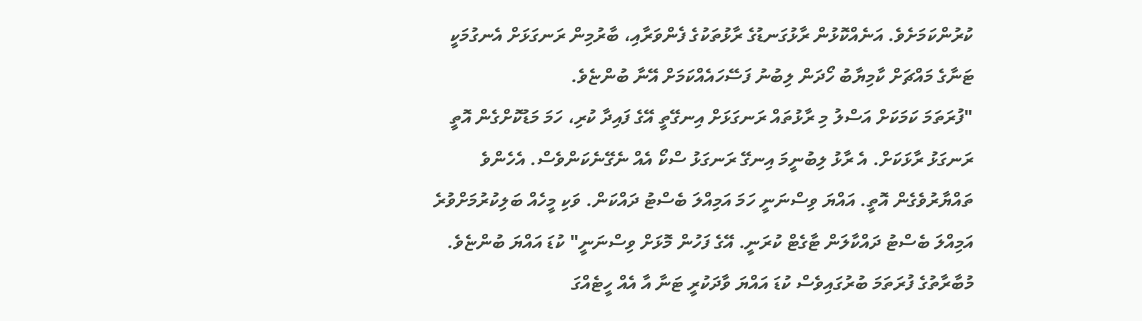ކުރުންކަމަށެވެ. އަނެއްކޮޅުން ރާޅުގަނޑުގެ ރާޅުތަކުގެ ފެންވަރާއި، ބާރުމިން ރަނގަޅަށް އެނގުމަކީ ޓަނާގެ މައްޗަށް ކާމިޔާބު ހޯދަން ލިބުނު ފަސޭހައެއްކަމަށް އޭނާ ބުންޏެވެ.
"ފުރަތަމަ ކަމަކަށް އަސްލު މި ރާޅުތައް ރަނގަޅަށް އިނގޭތީ އޭގެ ފައިދާ ކުރި، ހަމަ މަޑުކޮށްގެން އޮތީ ރަނގަޅު ރާޅަކަށް. އެ ރާޅު ލިބުނީމަ އިނގޭ ރަނގަޅު ސްކޯ އެއް ނެގޭނެކަންވެސް. އެހެންވެ ތައްޔާރުވެގެން އޮތީ. އައްޔަ ވިސްނަނީ ހަމަ އަމިއްލަ ބެސްޓު ދައްކަން. ވަކި މީހެއް ބަލިކުރުމަށްވުރެ އަމިއްލަ ބެސްޓު ދައްކާލަން ޓާގެޓް ކުރަނީ. އޭގެ ފަހުން މޮޅަށް ވިސްނަނީ" ކުޑަ އައްޔަ ބުންޏެވެ.
މުބާރާތުގެ ފުރަތަމަ ބުރުގައިވެސް ކުޑަ އައްޔަ ވާދަކުރީ ޓަނާ އާ އެއް ހީޓެއްގަ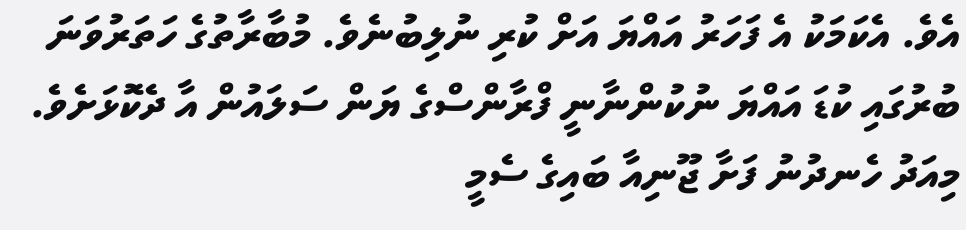އެވެ. އެކަމަކު އެ ފަހަރު އައްޔަ އަށް ކުރި ނުލިބުނެވެ. މުބާރާތުގެ ހަތަރުވަނަ ބުރުގައި ކުޑަ އައްޔަ ނުކުންނާނީ ފްރާންސްގެ ޔަން ސަލައުން އާ ދެކޮޅަށެވެ. މިއަދު ހެނދުނު ފަށާ ޖޫނިއާ ބައިގެ ސެމީ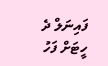ފައިނަލް ދެ ހީޓަށް ފަހު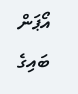އޯޕަން ބައިގެ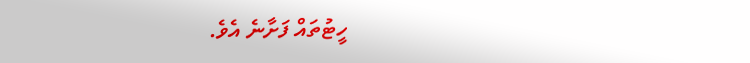ހީޓުތައް ފަށާނެ އެވެ.